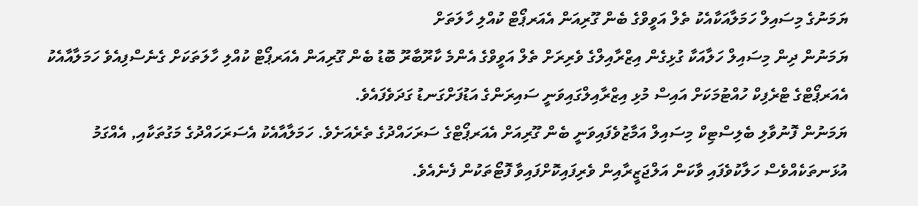ޔަމަނުގެ މިސައިލް ހަމަލާއަކާއެކު ތެލް އަވީވްގެ ބެން ގޫރިއަން އެއަރޕޯޓް ކުއްލި ހާލަތަށް
ޔަމަނުން ދިން މިސައިލް ހަލާއަކާ ގުޅިގެން އިޒްރާއިލްގެ ވެރިރަށް ތެލް އަވީވްގެ އެންމެ ކާރޫބާރޫ ބޮޑު ބެން ގޫރިއަން އެއަރޕޯޓް ކުއްލި ހާލަތަކަށް ގެނެސްފިއެވެ ހަމަލާއާއެކު އެއަރޕޯޓްގެ ޓްރެފިކް ހުއްޓުމަކަށް އައިސް މުޅި އިޒްރާއިލްގައިވަނީ ސައިރަންގެ އަޑުފަށްގަނޑު ގަދަވެފައެވެ.
ޔަމަނުން ފޮނުވާލި ބެލިސްޓިކް މިސައިލް އަމާޒުވެފައިވަނީ ބެން ގޫރިއަށް އެއަރޕޯޓްގެ ސަރަހައްދުގެ ތެރެއަށެވެ. ހަމަލާއާއެކު އެސަރަހައްދުގެ މަގުތަކާއި, އެއްގަމު އުޅަނތަކެއްވެސް ހަލާކުވެފައި ވާކަން އަލްޖަޒީރާއިން ވެރިފައިކޮށްފައިވާ ފޮޓޯތަކުން ފެނެއެވެ.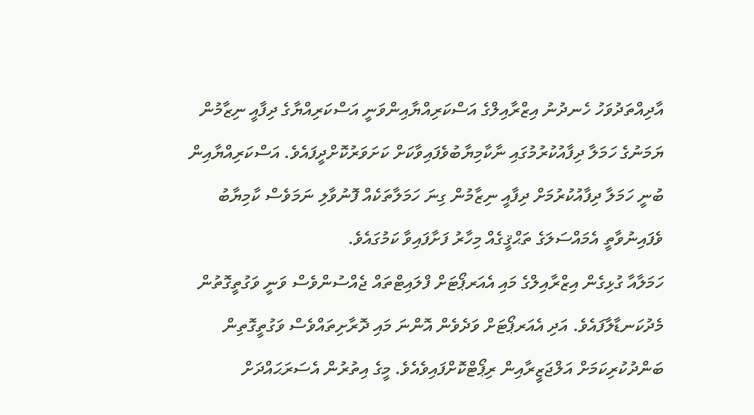އާދިއްތަދުވަހު ހެނދުނު އިޒްރާއިލްގެ އަސްކަރިއްޔާއިންވަނީ އަސްކަރިއްޔާގެ ދިފާއީ ނިޒާމުން ޔަމަނުގެ ހަމަލާ ދިފާއުކުރުމުގައި ނާކާމިޔާބުވެފައިވާކަށް ކަށަވަރުކޮށްދީފައެވެ. އަސްކަރިއްޔާއިން ބުނީ ހަމަލާ ދިފާއުކުރުމަށް ދިފާއީ ނިޒާމުން ގިނަ ހަމަލާތަކެއް ފޮނުވާލި ނަމަވެސް ކާމިޔާބު ވެފައިނުވާތީ އެމައްސަލަގެ ތަޙްޤީގެއް މިހާރު ފަށާފައިވާ ކަމުގައެވެ.
ހަމަލާއާ ގުޅިގެން އިޒްރާއިލްގެ މައި އެއަރޕޯޓަށް ފްލައިޓްތައް ޖެއްސުންވެސް ވަނީ ވަގުތީގޮތުން މެދުކަނޑާލާފައެވެ. އަދި އެއަރޕޯޓަށް ވަދެވެން އޮންނަ މައި ދޮރާށިތައްވެސް ވަގުތީގޮތިން ބަންދުކުރިކަމަށް އަލްޖަޒީރާއިން ރިޕޯޓްކޮށްފައިވެއެވެ. މީގެ އިތުރުން އެސަރަޙައްދަށް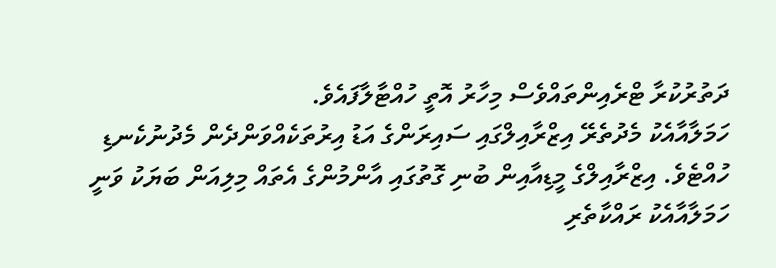ދަތުރުކުރާ ޓްރެއިންތައްވެސް މިހާރު އޮތީ ހުއްޓާލާފައެވެ.
ހަމަލާއާއެކު މެދުތެރޭ އިޒްރާއިލްގައި ސައިރަންގެ އަޑު އިރުތަކެއްވަންދެން މެދުނުކެނޑި ހުއްޓެވެ. އިޒްރާއިލްގެ މީޑިއާއިން ބުނި ގޮތުގައި އާންމުންގެ އެތައް މިލިއަން ބަޔަކު ވަނީ ހަމަލާއާއެކު ރައްކާތެރި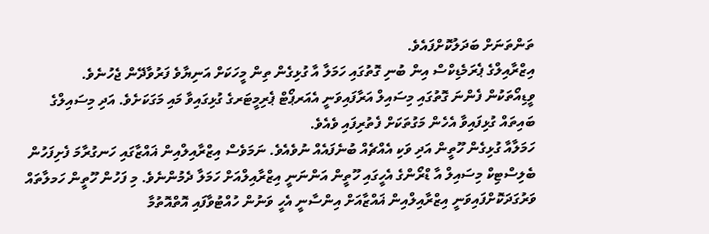ތަންތަނަށް ބަދަލުކޮށްފައެވެ.
އިޒްރާއިލްގެ ޕެރަމެޑިކްސް އިން ބުނި ގޮތުގައި ހަމަލާ އާ ގުޅިގެން ތިން މީހަކަށް އަނިޔާވެ ފަރުވާދޭން ޖެހުނެވެ.
ވީޑިއޯތަކުން ފެންނަ ގޮތުގައި މިސައިލް އަރާފައިވަނީ އެއަރޕޯޓް ޕެރިމީޓަރގެ ގުޅިގައިވާ މައި މަގަކަށެވެ. އަދި މިސައިލްގެ ބައިތައް ގުޅިފައިވާ އެހެން މަގުތަކަށް ފެތުރިފައި ވެއެވެ.
ހަމަލާއާ ގުޅިގެން ހޫތީން އަދި ވަކި އެއްޗެއް ބުނެފައެއް ނުވެއެވެ. ނަމަވެސް އިޒްރާއިލްއިން ޣައްޒާގައި ހަނގުރާމަ ފެށިފަހުން ބެލިސްޓިކް މިސައިލް އާ ޑްރޯންގެ އެހީގައި ހޫތީން އަންނަނީ އިޒްރާއިލްއަށް ހަމަލާ ދެމުންނެވެ. މި ފަހުން ހޫތީން ހަމލާތައް ވަރުގަދަކޮށްފައިވަނީ އިޒްރާއިލްއިން ޣައްޒާއަށް އިންސާނީ އެހީ ވަނުން ހުއްޓުވާފައި އޮތްއޮތުމާ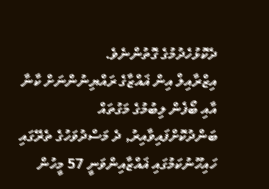ދެކޮޅުހެދުމުގެ ގޮތުންނެވެ.
އިޒްރާއިލް އިން ޣައްޒާގެ ރައްޔިނުންނަށް ކާނާ އާއި ބޯފެން ލިބުމުގެ މަގުތައް ބަންދުކޮށްފައިވާއިރު, ދެ މަސްދުވަހުގެ ތެރޭގައި ހައިހޫނުކަމުގައި ޣައްޒާއިންވަނީ 57 މީހުން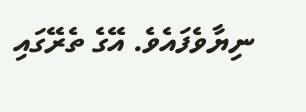ނިޔާވެފައެވެ. އޭގެ ތެރޭގައި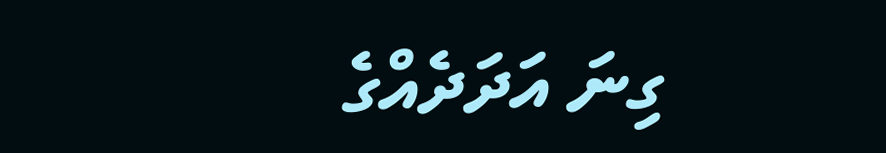ގިނަ އަދަދެއްގެ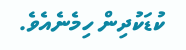ކުޑަކުދިން ހިމެނެއެވެ.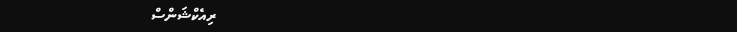ރިއެކްޝަންސް